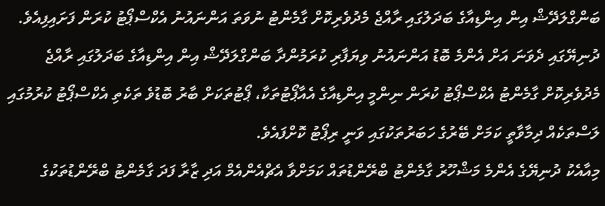ބަންގްލަދޭޝް އިން އިންޑިއާގެ ބަދަލުގައި ރާއްޖެ މެދުވެރިކޮށް ގާމެންޓު ނުވަތަ އަންނައުނު އެކްސްޕޯޓު ކުރަން ފަށައިފިއެވެ.
ދުނިޔޭގައި ދެވަނަ އަށް އެންމެ ބޮޑު އަންނައުނު ވިޔަފާރި ކުރަމުންދާ ބަންގްލަދޭޝް އިން އިންޑިއާގެ ބަދަލުގައި ރާއްޖެ މެދުވެރިކޮށް ގާމެންޓު އެކްސްޕޯޓު ކުރަން ނިންމީ އިންޑިއާގެ އެއާޕޯޓުތަކާ، ޕޯޓުތަކަށް ބާރު ބޮޑުވެ ތަކެތި އެކްސްޕޯޓު ކުރުމުގައި ލަސްތަކެއް ދިމާވާތީ ކަމަށް ބޭރުގެ ހަބަރުތަކުގައި ވަނީ ރިޕޯޓު ކޮށްފައެވެ.
މިއާއެކު ދުނިޔޭގެ އެންމެ މަޝްހޫރު ގާމެންޓު ބްރޭންޑުތައް ކަމަށްވާ އެޗްއެންއެމް އަދި ޒާރާ ފަދަ ގާމެންޓު ބްރޭންޑުތަކުގެ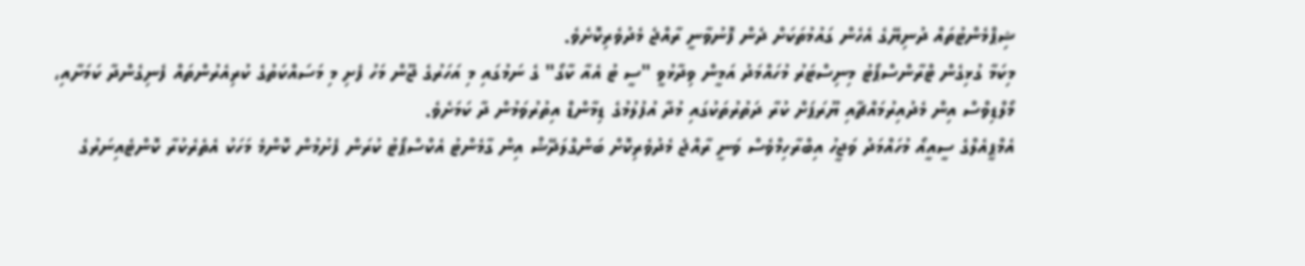ޝިޕްމެންޓުތައް ދުނިޔޭގެ އެހެން ގައުމުތަކަށް ދެން ފޮނުވާނީ ރާއްޖެ މެދުވެރިކޮށެވެ.
މިކަމާ ގުޅިގެން ޓްރާންސްޕޯޓު މިނިސްޓަރު މުހައްމަދު އަމީން ވިދާޅުވީ "ސީ ޓު އެއާ ކާގޯ" ގެ ނަމުގައި މި އަހަރުގެ ޖޫން މަހު ފެށި މި މަސައްކަތުގެ ކުރިއެރުންތައް ފެނިގެންދާ ކަމަށާއި، މޯލްޑިވްސް އިން މެދުއިރުމައްޗާއި ޔޫރަޕަށް ކުރާ ދަތުރުތަކުގައި މުދާ އުފުލުމުގެ ޑިމާންޑް އިތުރުވަމުން ދާ ކަމަށެވެ.
އެމްޕީއެލްގެ ސީއީއޯ މުހައްމަދު ވަޖީހު އިބްރާހިމްވެސް ވަނީ ރާއްޖެ މެދުވެރިކޮށް ބަންގްލަދޭޝް އިން ގާމެންޓު އެކްސްޕޯޓު ކުރަން ފެށުމުން ކޮންމެ މަހަކު އެތެރެކުރާ ކޮންޓެއިނަރުގެ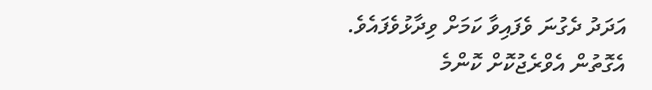އަދަދު ދެގުނަ ވެފައިވާ ކަމަށް ވިދާޅުވެފައެވެ.
އެގޮތުން އެވްރެޖުކޮށް ކޮންމެ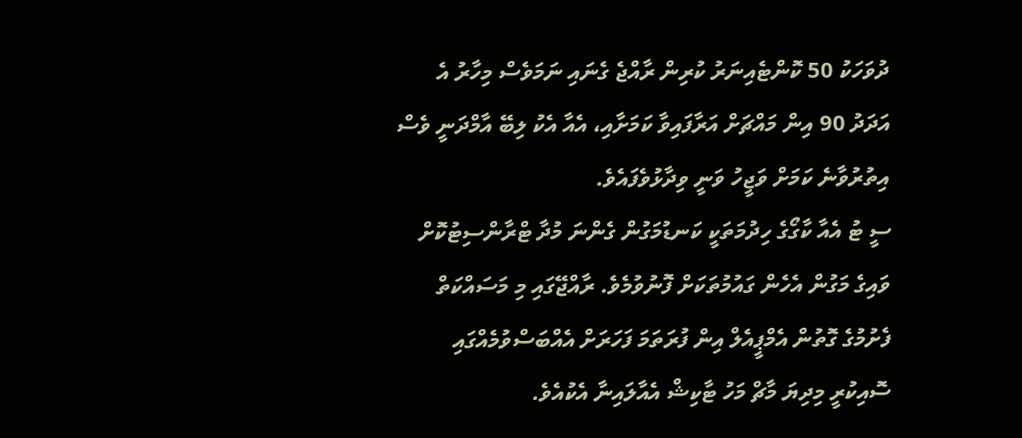ދުވަހަކު 50 ކޮންޓެއިނަރު ކުރިން ރާއްޖެ ގެނައި ނަމަވެސް މިހާރު އެ އަދަދު 90 އިން މައްޗަށް އަރާފައިވާ ކަމަށާއި، އެއާ އެކު ލިބޭ އާމްދަނީ ވެސް އިތުރުވާނެ ކަމަށް ވަޖީހު ވަނީ ވިދާޅުވެފައެވެ.
ސީ ޓު އެއާ ކާގޯގެ ހިދުމަތަކީ ކަނޑުމަގުން ގެންނަ މުދާ ޓްރާންސިޓުކޮށް ވައިގެ މަގުން އެހެން ގައުމުތަކަށް ފޮނުވުމެވެ. ރާއްޖޭގައި މި މަސައްކަތް ފެށުމުގެ ގޮތުން އެމްޕީއެލް އިން ފުރަތަމަ ފަހަރަށް އެއްބަސްވުމެއްގައި ސޮއިކުރީ މިދިޔަ މާޗް މަހު ޓާކިޝް އެއާލައިނާ އެކުއެވެ.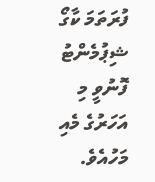ފުރަތަމަ ކާގޯ ޝިޕުމެންޓު ފޮނުވީ މި އަހަރުގެ މެއި މަހުއެވެ.